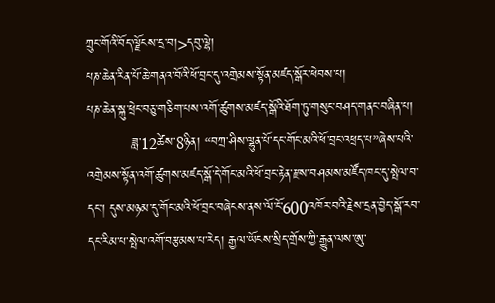ཀྲུང་གོའི་བོད་ལྗོངས་དྲ་བ།>དབུ་ལྷེ།
པཎ་ཆེན་རིན་པོ་ཆེ་གནའ་བོའི་ཕོ་བྲང་དུ་འགྲེམས་སྟོན་མཛད་སྒོར་ཕེབས་པ།
པཎ་ཆེན་སྐུ་ཕྲེང་བཅུ་གཅིག་པས་འགོ་ཚུགས་མཛད་སྒོའི་ཐོག་ཏུ་གསུང་བཤད་གནང་བཞིན་པ།
          ཟླ་12ཚེས་8ཉིན། “བཀྲ་ཤིས་ལྷུན་པོ་དང་གོང་མའི་ཕོ་བྲང་འཕྲད་པ”ཞེས་པའི་འགྲེམས་སྟོན་འགོ་ཚུགས་མཛད་སྒོ་དེ་གོང་མའི་ཕོ་བྲང་རྟེན་རྫས་བཤམས་མཛོད་ཁང་དུ་སྤེལ་བ་དང་། དུས་མཉམ་དུ་གོང་མའི་ཕོ་བྲང་བཞེངས་ནས་ལོ་ངོ་600འཁོར་བའི་རྗེས་དྲན་བྱེད་སྒོ་རབ་དང་རིམ་པ་སྤེལ་འགོ་བརྩམས་པ་རེད། རྒྱལ་ཡོངས་སྲིད་གྲོས་ཀྱི་རྒྱུན་ལས་ཨུ་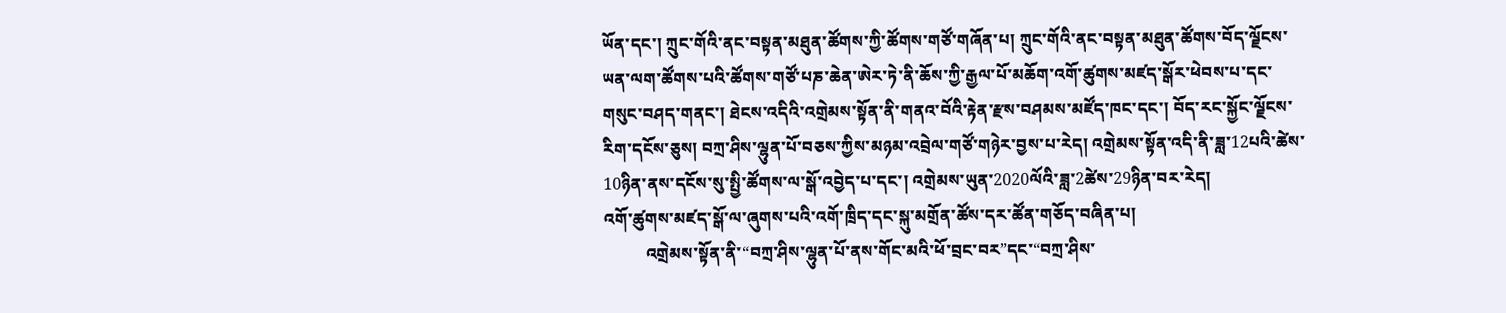ཡོན་དང་། ཀྲུང་གོའི་ནང་བསྟན་མཐུན་ཚོགས་ཀྱི་ཚོགས་གཙོ་གཞོན་པ། ཀྲུང་གོའི་ནང་བསྟན་མཐུན་ཚོགས་བོད་ལྗོངས་ཡན་ལག་ཚོགས་པའི་ཚོགས་གཙོ་པཎ་ཆེན་ཨེར་ཏེ་ནི་ཆོས་ཀྱི་རྒྱལ་པོ་མཆོག་འགོ་ཚུགས་མཛད་སྒོར་ཕེབས་པ་དང་གསུང་བཤད་གནང་། ཐེངས་འདིའི་འགྲེམས་སྟོན་ནི་གནའ་བོའི་རྟེན་རྫས་བཤམས་མཛོད་ཁང་དང་། བོད་རང་སྐྱོང་ལྗོངས་རིག་དངོས་ཅུས། བཀྲ་ཤིས་ལྷུན་པོ་བཅས་ཀྱིས་མཉམ་འབྲེལ་གཙོ་གཉེར་བྱས་པ་རེད། འགྲེམས་སྟོན་འདི་ནི་ཟླ་12པའི་ཚེས་10ཉིན་ནས་དངོས་སུ་སྤྱི་ཚོགས་ལ་སྒོ་འབྱེད་པ་དང་། འགྲེམས་ཡུན་2020ལོའི་ཟླ་2ཚེས་29ཉིན་བར་རེད།
འགོ་ཚུགས་མཛད་སྒོ་ལ་ཞུགས་པའི་འགོ་ཁྲིད་དང་སྐུ་མགྲོན་ཚོས་དར་ཚོན་གཅོད་བཞིན་པ།
          འགྲེམས་སྟོན་ནི་“བཀྲ་ཤིས་ལྷུན་པོ་ནས་གོང་མའི་ཕོ་བྲང་བར”དང་“བཀྲ་ཤིས་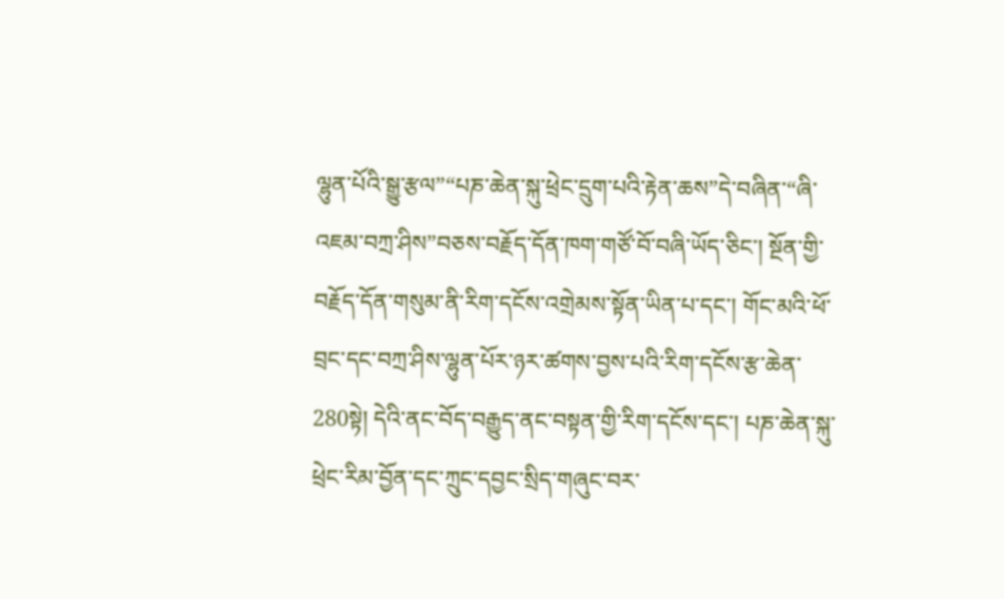ལྷུན་པོའི་སྒྱུ་རྩལ”“པཎ་ཆེན་སྐུ་ཕྲེང་དྲུག་པའི་རྟེན་ཆས”དེ་བཞིན་“ཞི་འཇམ་བཀྲ་ཤིས”བཅས་བརྗོད་དོན་ཁག་གཙོ་བོ་བཞི་ཡོད་ཅིང་། སྔོན་གྱི་བརྗོད་དོན་གསུམ་ནི་རིག་དངོས་འགྲེམས་སྟོན་ཡིན་པ་དང་། གོང་མའི་ཕོ་བྲང་དང་བཀྲ་ཤིས་ལྷུན་པོར་ཉར་ཚགས་བྱས་པའི་རིག་དངོས་རྩ་ཆེན་280སྟེ། དེའི་ནང་བོད་བརྒྱུད་ནང་བསྟན་གྱི་རིག་དངོས་དང་། པཎ་ཆེན་སྐུ་ཕྲེང་རིམ་བྱོན་དང་ཀྲུང་དབྱང་སྲིད་གཞུང་བར་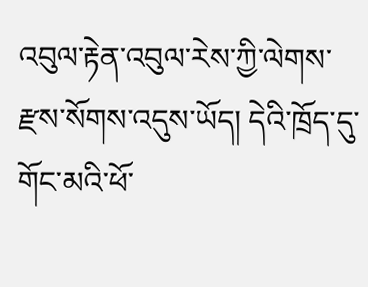འབུལ་རྟེན་འབུལ་རེས་ཀྱི་ལེགས་རྫས་སོགས་འདུས་ཡོད། དེའི་ཁྲོད་དུ་གོང་མའི་ཕོ་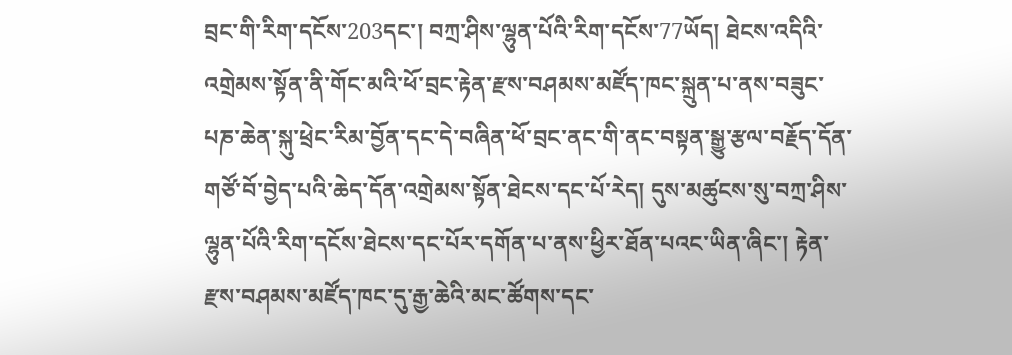བྲང་གི་རིག་དངོས་203དང་། བཀྲ་ཤིས་ལྷུན་པོའི་རིག་དངོས་77ཡོད། ཐེངས་འདིའི་འགྲེམས་སྟོན་ནི་གོང་མའི་ཕོ་བྲང་རྟེན་རྫས་བཤམས་མཛོད་ཁང་སྐྲུན་པ་ནས་བཟུང་པཎ་ཆེན་སྐུ་ཕྲེང་རིམ་བྱོན་དང་དེ་བཞིན་ཕོ་བྲང་ནང་གི་ནང་བསྟན་སྒྱུ་རྩལ་བརྗོད་དོན་གཙོ་བོ་བྱེད་པའི་ཆེད་དོན་འགྲེམས་སྟོན་ཐེངས་དང་པོ་རེད། དུས་མཚུངས་སུ་བཀྲ་ཤིས་ལྷུན་པོའི་རིག་དངོས་ཐེངས་དང་པོར་དགོན་པ་ནས་ཕྱིར་ཐོན་པའང་ཡིན་ཞིང་། རྟེན་རྫས་བཤམས་མཛོད་ཁང་དུ་རྒྱ་ཆེའི་མང་ཚོགས་དང་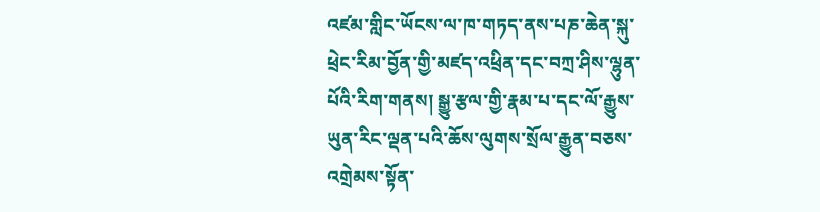འཛམ་གླིང་ཡོངས་ལ་ཁ་གཏད་ནས་པཎ་ཆེན་སྐུ་ཕྲེང་རིམ་བྱོན་གྱི་མཛད་འཕྲིན་དང་བཀྲ་ཤིས་ལྷུན་པོའི་རིག་གནས། སྒྱུ་རྩལ་གྱི་རྣམ་པ་དང་ལོ་རྒྱུས་ཡུན་རིང་ལྡན་པའི་ཆོས་ལུགས་སྲོལ་རྒྱུན་བཅས་འགྲེམས་སྟོན་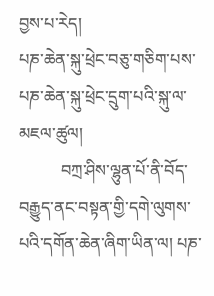བྱས་པ་རེད།
པཎ་ཆེན་སྐུ་ཕྲེང་བཅུ་གཅིག་པས་པཎ་ཆེན་སྐུ་ཕྲེང་དྲུག་པའི་སྐུ་ལ་མཇལ་ཚུལ།
          བཀྲ་ཤིས་ལྷུན་པོ་ནི་བོད་བརྒྱུད་ནང་བསྟན་གྱི་དགེ་ལུགས་པའི་དགོན་ཆེན་ཞིག་ཡིན་ལ། པཎ་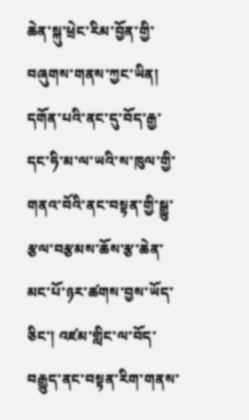ཆེན་སྐུ་ཕྲེང་རིམ་བྱོན་གྱི་བཞུགས་གནས་ཀྱང་ཡིན། དགོན་པའི་ནང་དུ་བོད་རྒྱ་དང་ཧི་མ་ལ་ཡའི་ས་ཁུལ་གྱི་གནའ་བོའི་ནང་བསྟན་གྱི་སྒྱུ་རྩལ་བརྩམས་ཆོས་རྩ་ཆེན་མང་པོ་ཉར་ཚགས་བྱས་ཡོད་ཅིང་། འཛམ་གླིང་ལ་བོད་བརྒྱུད་ནང་བསྟན་རིག་གནས་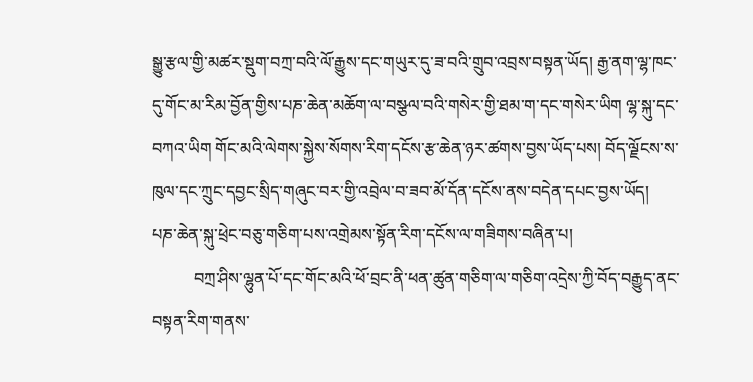སྒྱུ་རྩལ་གྱི་མཚར་སྡུག་བཀྲ་བའི་ལོ་རྒྱུས་དང་གཡུར་དུ་ཟ་བའི་གྲུབ་འབྲས་བསྟན་ཡོད། རྒྱ་ནག་ལྷ་ཁང་དུ་གོང་མ་རིམ་བྱོན་གྱིས་པཎ་ཆེན་མཆོག་ལ་བསྩལ་བའི་གསེར་གྱི་ཐམ་ག་དང་གསེར་ཡིག ལྷ་སྐུ་དང་བཀའ་ཡིག གོང་མའི་ལེགས་སྐྱེས་སོགས་རིག་དངོས་རྩ་ཆེན་ཉར་ཚགས་བྱས་ཡོད་པས། བོད་ལྗོངས་ས་ཁུལ་དང་ཀྲུང་དབྱང་སྲིད་གཞུང་བར་གྱི་འབྲེལ་བ་ཟབ་མོ་དོན་དངོས་ནས་བདེན་དཔང་བྱས་ཡོད།
པཎ་ཆེན་སྐུ་ཕྲེང་བཅུ་གཅིག་པས་འགྲེམས་སྟོན་རིག་དངོས་ལ་གཟིགས་བཞིན་པ།
          བཀྲ་ཤིས་ལྷུན་པོ་དང་གོང་མའི་ཕོ་བྲང་ནི་ཕན་ཚུན་གཅིག་ལ་གཅིག་འདྲེས་ཀྱི་བོད་བརྒྱུད་ནང་བསྟན་རིག་གནས་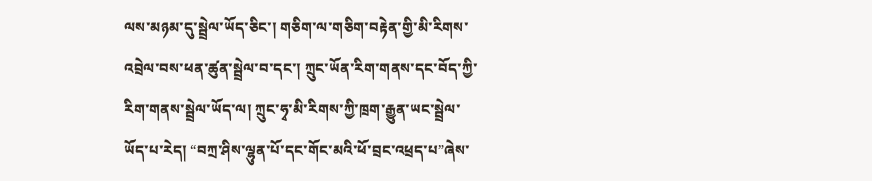ལས་མཉམ་དུ་སྦྲེལ་ཡོད་ཅིང་། གཅིག་ལ་གཅིག་བརྟེན་གྱི་མི་རིགས་འབྲེལ་བས་ཕན་ཚུན་སྦྲེལ་བ་དང་། ཀྲུང་ཡོན་རིག་གནས་དང་བོད་ཀྱི་རིག་གནས་སྦྲེལ་ཡོད་ལ། ཀྲུང་ཧྭ་མི་རིགས་ཀྱི་ཁྲག་རྒྱུན་ཡང་སྦྲེལ་ཡོད་པ་རེད། “བཀྲ་ཤིས་ལྷུན་པོ་དང་གོང་མའི་ཕོ་བྲང་འཕྲད་པ”ཞེས་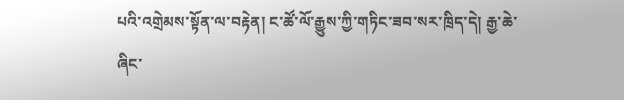པའི་འགྲེམས་སྟོན་ལ་བརྟེན། ང་ཚོ་ལོ་རྒྱུས་ཀྱི་གཏིང་ཟབ་སར་ཁྲིད་དེ། རྒྱ་ཆེ་ཞིང་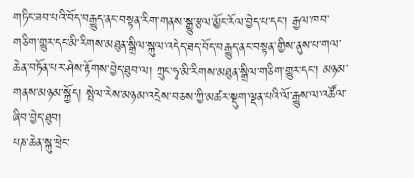གཏིང་ཟབ་པའི་བོད་བརྒྱུད་ནང་བསྟན་རིག་གནས་སྒྱུ་རྩལ་མྱོང་རོལ་བྱེད་པ་དང་། རྒྱལ་ཁབ་གཅིག་གྱུར་དང་མི་རིགས་མཐུན་སྒྲིལ་སྐུལ་འདེད་ཐད་བོད་བརྒྱུད་ནང་བསྟན་གྱིས་ནུས་པ་གལ་ཆེན་བཏོན་པར་ཤེས་རྟོགས་བྱེད་ཐུབ་ལ། ཀྲུང་ཧྭ་མི་རིགས་མཐུན་སྒྲིལ་གཅིག་གྱུར་དང་། མཉམ་གནས་མཉམ་སྐྱོད། སྤེལ་རེས་མཉམ་འདྲེས་བཅས་ཀྱི་མཚར་སྡུག་ལྡན་པའི་ལོ་རྒྱུས་ལ་འཚོལ་ཞིབ་བྱེད་ཐུབ།
པཎ་ཆེན་སྐུ་ཕྲེང་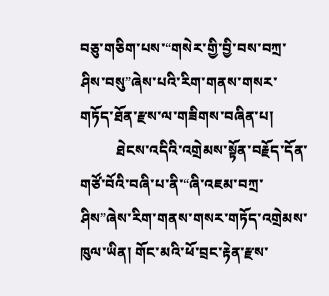བཅུ་གཅིག་པས་“གསེར་གྱི་བྱི་བས་བཀྲ་ཤིས་བསུ”ཞེས་པའི་རིག་གནས་གསར་གཏོད་ཐོན་རྫས་ལ་གཟིགས་བཞིན་པ།
          ཐེངས་འདིའི་འགྲེམས་སྟོན་བརྗོད་དོན་གཙོ་བོའི་བཞི་པ་ནི་“ཞི་འཇམ་བཀྲ་ཤིས”ཞེས་རིག་གནས་གསར་གཏོད་འགྲེམས་ཁུལ་ཡིན། གོང་མའི་ཕོ་བྲང་རྟེན་རྫས་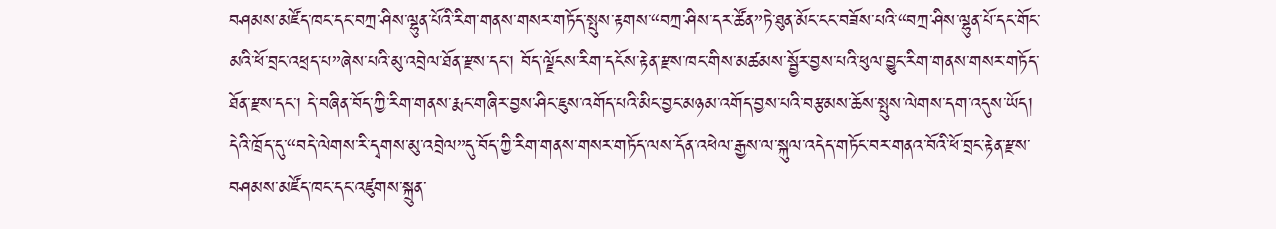བཤམས་མཛོད་ཁང་དང་བཀྲ་ཤིས་ལྷུན་པོའི་རིག་གནས་གསར་གཏོད་སྤུས་རྟགས་“བཀྲ་ཤིས་དར་ཚོན”ཏེ་ཐུན་མོང་ངང་བཟོས་པའི་“བཀྲ་ཤིས་ལྷུན་པོ་དང་གོང་མའི་ཕོ་བྲང་འཕྲད་པ”ཞེས་པའི་མུ་འབྲེལ་ཐོན་རྫས་དང་། བོད་ལྗོངས་རིག་དངོས་རྟེན་རྫས་ཁང་གིས་མཚམས་སྦྱོར་བྱས་པའི་ཕུལ་བྱུང་རིག་གནས་གསར་གཏོད་ཐོན་རྫས་དང་། དེ་བཞིན་བོད་ཀྱི་རིག་གནས་རྨང་གཞིར་བྱས་ཤིང་ཇུས་འགོད་པའི་མིང་བྱང་མཉམ་འགོད་བྱས་པའི་བརྩམས་ཆོས་སྤུས་ལེགས་དག་འདུས་ཡོད། དེའི་ཁྲོད་དུ་“བདེ་ལེགས་རི་དྭགས་མུ་འབྲེལ”དུ་བོད་ཀྱི་རིག་གནས་གསར་གཏོད་ལས་དོན་འཕེལ་རྒྱས་ལ་སྐུལ་འདེད་གཏོང་བར་གནའ་བོའི་ཕོ་བྲང་རྟེན་རྫས་བཤམས་མཛོད་ཁང་དང་འཛུགས་སྐྲུན་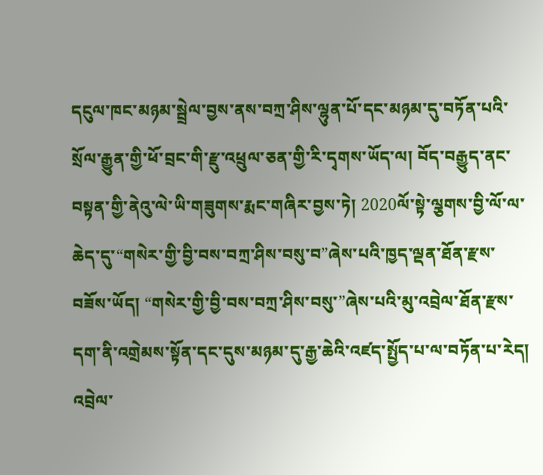དངུལ་ཁང་མཉམ་སྦྲེལ་བྱས་ནས་བཀྲ་ཤིས་ལྷུན་པོ་དང་མཉམ་དུ་བཏོན་པའི་སྲོལ་རྒྱུན་གྱི་ཕོ་བྲང་གི་རྫུ་འཕྲུལ་ཅན་གྱི་རི་དྭགས་ཡོད་ལ། བོད་བརྒྱུད་ནང་བསྟན་གྱི་ནེའུ་ལེ་ཡི་གཟུགས་རྨང་གཞིར་བྱས་ཏེ། 2020ལོ་སྟེ་ལྕགས་བྱི་ལོ་ལ་ཆེད་དུ་“གསེར་གྱི་བྱི་བས་བཀྲ་ཤིས་བསུ་བ”ཞེས་པའི་ཁྱད་ལྡན་ཐོན་རྫས་བཟོས་ཡོད། “གསེར་གྱི་བྱི་བས་བཀྲ་ཤིས་བསུ་”ཞེས་པའི་མུ་འབྲེལ་ཐོན་རྫས་དག་ནི་འགྲེམས་སྟོན་དང་དུས་མཉམ་དུ་རྒྱ་ཆེའི་འཛད་སྤྱོད་པ་ལ་བཏོན་པ་རེད།
འབྲེལ་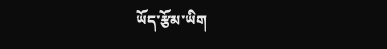ཡོད་རྩོམ་ཡིག